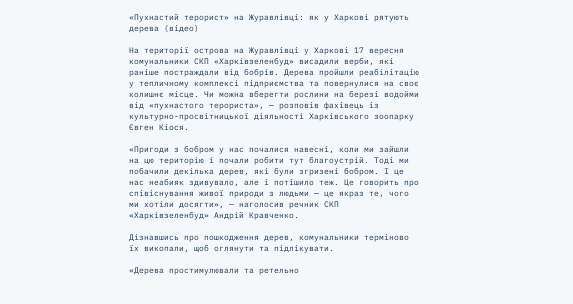«Пухнастий терорист» на Журавлівці: як у Харкові рятують дерева (відео)

На території острова на Журавлівці у Харкові 17 вересня комунальники СКП «Харківзеленбуд» висадили верби, які раніше постраждали від бобрів. Дерева пройшли реабілітацію у тепличному комплексі підприємства та повернулися на своє колишнє місце. Чи можна вберегти рослини на березі водойми від «пухнастого терориста», — розповів фахівець із культурно-просвітницької діяльності Харківського зоопарку Євген Кіося.

«Пригоди з бобром у нас почалися навесні, коли ми зайшли на цю територію і почали робити тут благоустрій. Тоді ми побачили декілька дерев, які були згризені бобром. І це нас неабияк здивувало, але і потішило теж. Це говорить про співіснування живої природи з людьми — це якраз те, чого ми хотіли досягти», — наголосив речник СКП «Харківзеленбуд» Андрій Кравченко.

Дізнавшись про пошкодження дерев, комунальники терміново їх викопали, щоб оглянути та підлікувати.

«Дерева простимулювали та ретельно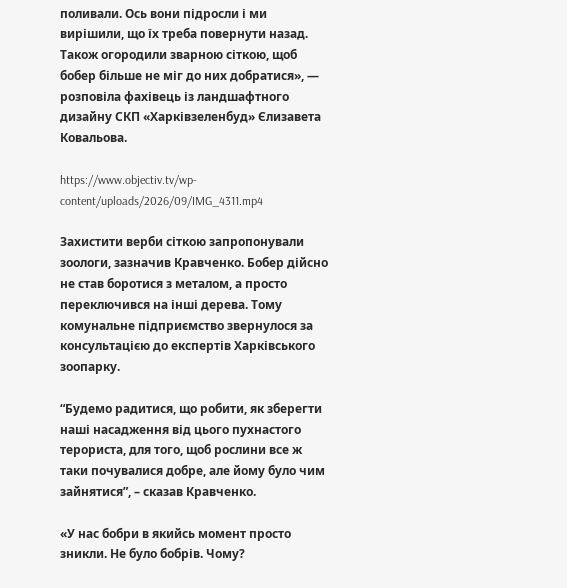поливали. Ось вони підросли і ми вирішили, що їх треба повернути назад. Також огородили зварною сіткою, щоб бобер більше не міг до них добратися», — розповіла фахівець із ландшафтного дизайну СКП «Харківзеленбуд» Єлизавета Ковальова.

https://www.objectiv.tv/wp-content/uploads/2026/09/IMG_4311.mp4

Захистити верби сіткою запропонували зоологи, зазначив Кравченко. Бобер дійсно не став боротися з металом, а просто переключився на інші дерева. Тому комунальне підприємство звернулося за консультацією до експертів Харківського зоопарку.

“Будемо радитися, що робити, як зберегти наші насадження від цього пухнастого терориста, для того, щоб рослини все ж таки почувалися добре, але йому було чим зайнятися”, – сказав Кравченко.

«У нас бобри в якийсь момент просто зникли. Не було бобрів. Чому?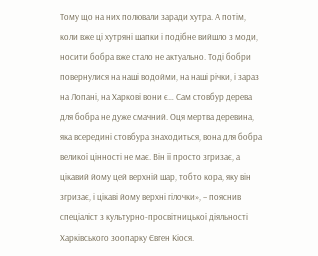Тому що на них полювали заради хутра. А потім, коли вже ці хутряні шапки і подібне вийшло з моди, носити бобра вже стало не актуально. Тоді бобри повернулися на наші водойми, на наші річки, і зараз на Лопані, на Харкові вони є… Сам стовбур дерева для бобра не дуже смачний. Оця мертва деревина, яка всередині стовбура знаходиться, вона для бобра великої цінності не має. Він її просто згризає, а цікавий йому цей верхній шар, тобто кора, яку він згризає, і цікаві йому верхні гілочки», – пояснив спеціаліст з культурно-просвітницької діяльності Харківського зоопарку Євген Кіося.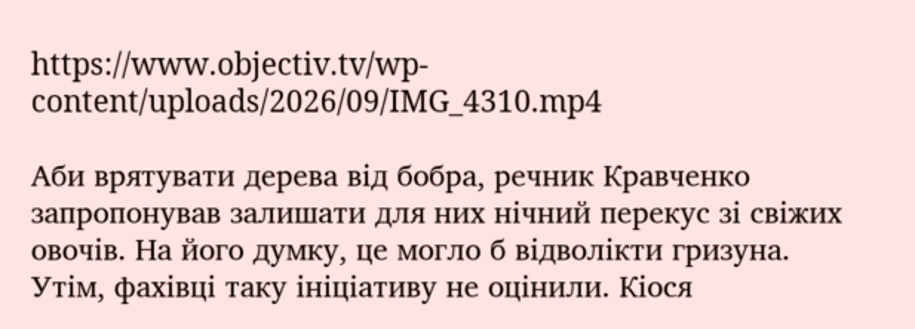https://www.objectiv.tv/wp-content/uploads/2026/09/IMG_4310.mp4

Аби врятувати дерева від бобра, речник Кравченко запропонував залишати для них нічний перекус зі свіжих овочів. На його думку, це могло б відволікти гризуна. Утім, фахівці таку ініціативу не оцінили. Кіося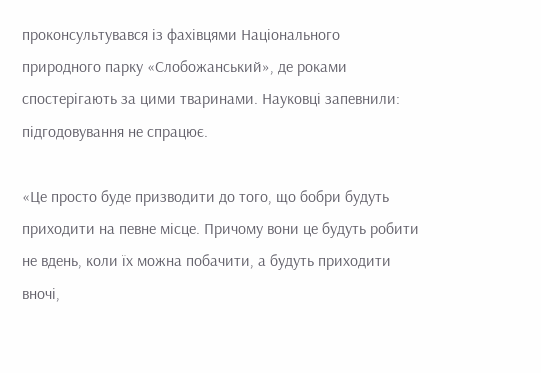проконсультувався із фахівцями Національного природного парку «Слобожанський», де роками спостерігають за цими тваринами. Науковці запевнили: підгодовування не спрацює.

«Це просто буде призводити до того, що бобри будуть приходити на певне місце. Причому вони це будуть робити не вдень, коли їх можна побачити, а будуть приходити вночі,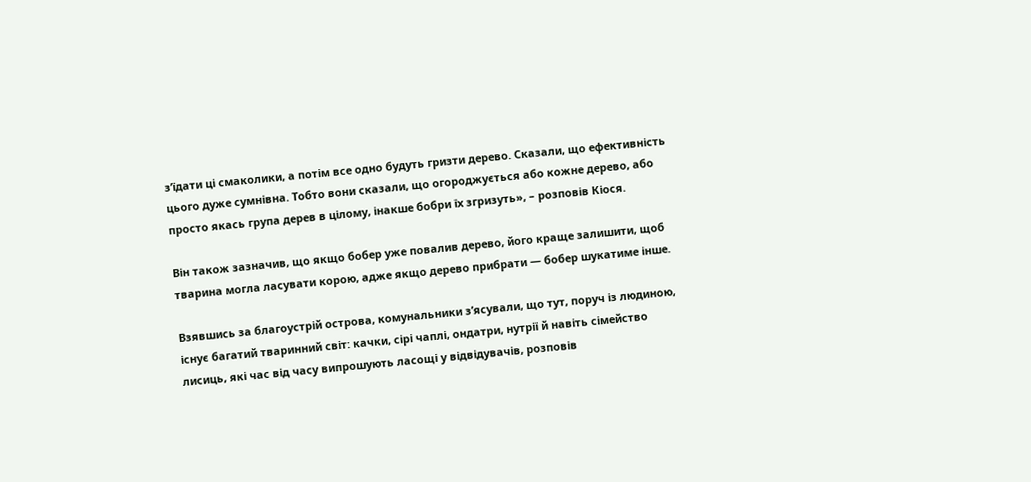з’їдати ці смаколики, а потім все одно будуть гризти дерево. Сказали, що ефективність цього дуже сумнівна. Тобто вони сказали, що огороджується або кожне дерево, або просто якась група дерев в цілому, інакше бобри їх згризуть», – розповів Кіося.

Він також зазначив, що якщо бобер уже повалив дерево, його краще залишити, щоб тварина могла ласувати корою, адже якщо дерево прибрати — бобер шукатиме інше.

Взявшись за благоустрій острова, комунальники з’ясували, що тут, поруч із людиною, існує багатий тваринний світ: качки, сірі чаплі, ондатри, нутрії й навіть сімейство лисиць, які час від часу випрошують ласощі у відвідувачів, розповів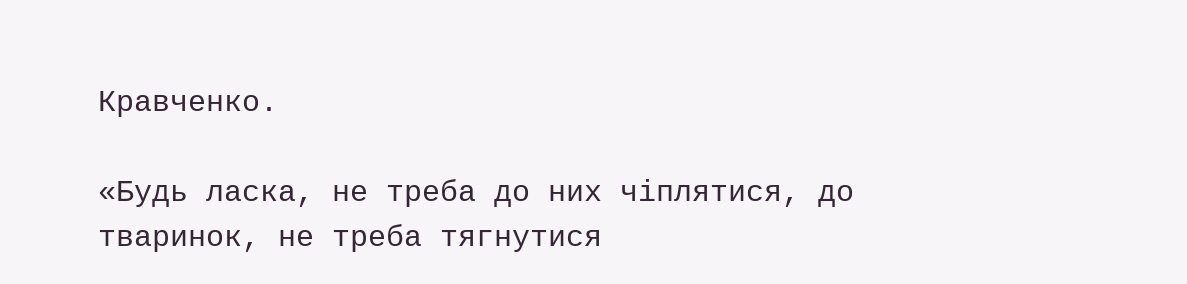Кравченко.

«Будь ласка, не треба до них чіплятися, до тваринок, не треба тягнутися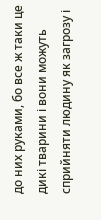до них руками, бо все ж таки це дикі тварини і вони можуть сприйняти людину як загрозу і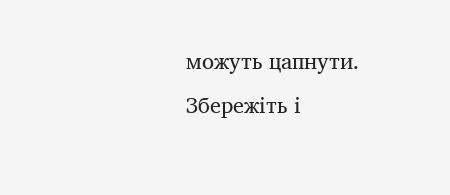можуть цапнути. Збережіть і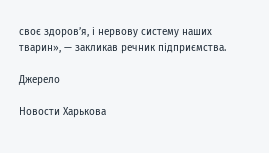своє здоров’я, і нервову систему наших тварин», — закликав речник підприємства.

Джерело

Новости Харькова